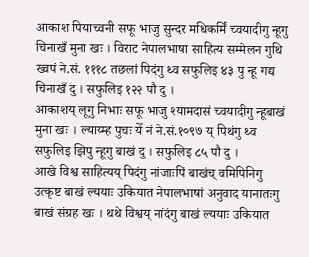आकाश पियाच्वनी सफू भाजु सुन्दर मधिकर्मिं च्वयादीगु न्हूगु चिनाखँ मुना खः । विराट नेपालभाषा साहित्य सम्मेलन गुथि ख्वपं ने.सं. १११८ तछलां पिदंगु थ्व सफुलिइ ४३ पु न्हू गद्य चिनाखँ दु । सफुलिइ १२२ पौ दु ।
आकाशय् लूगु निभाः सफू भाजु श्यामदासं च्वयादीगु न्हूबाखं मुना खः । ल्याय्म्ह पुचः येँ नं ने.सं.१०९७ य् पिथंगु थ्व सफुलिइ झिपु न्हूगु बाखं दु । सफुलिइ ८५ पौ दु ।
आखे विश्व साहित्यय् पिदंगु नांजाःपिं बाखंच् वमिपिनिगु उत्कृष्ट बाखं ल्ययाः उकियात नेपालभाषां अनुवाद यानातःगु बाखं संग्रह खः । थथे विश्वय् नांदंगु बाखं ल्ययाः उकियात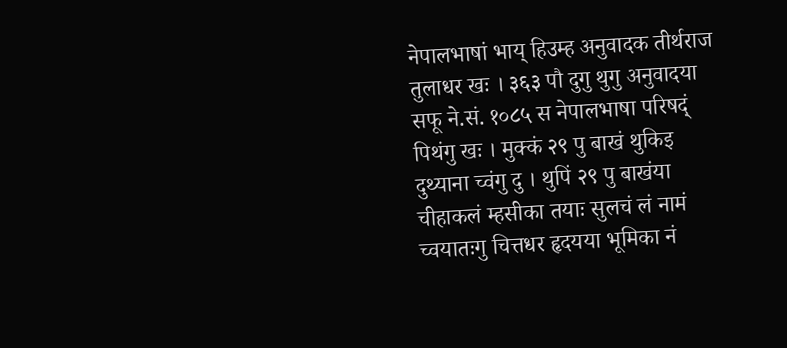नेपालभाषां भाय् हिउम्ह अनुवादक तीर्थराज तुलाधर खः । ३६३ पौ दुगु थुगु अनुवादया सफू ने.सं. १०८५ स नेपालभाषा परिषद्ं पिथंगु खः । मुक्कं २९ पु बाखं थुकिइ दुथ्याना च्वंगु दु । थुपिं २९ पु बाखंया चीहाकलं म्हसीका तयाः सुलचं लं नामं च्वयातःगु चित्तधर हृदयया भूमिका नं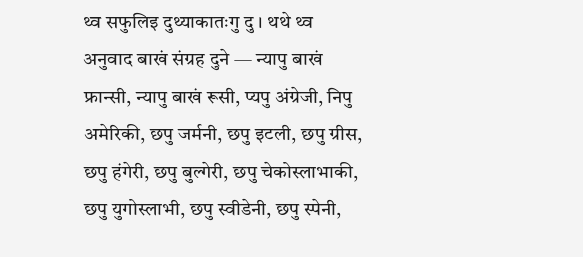थ्व सफुलिइ दुथ्याकातःगु दु । थथे थ्व अनुवाद बाखं संग्रह दुने — न्यापु बाखं फ्रान्सी, न्यापु बाखं रूसी, प्यपु अंग्रेजी, निपु अमेरिकी, छपु जर्मनी, छपु इटली, छपु ग्रीस, छपु हंगेरी, छपु बुल्गेरी, छपु चेकोस्लाभाकी, छपु युगोस्लाभी, छपु स्वीडेनी, छपु स्पेनी,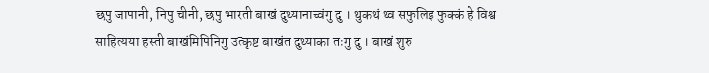छपु जापानी, निपु चीनी, छपु भारती बाखं दुथ्यानाच्वंगु दु । थुकथं थ्व सफुलिइ फुक्कं हे विश्व साहित्यया हस्ती बाखंमिपिनिगु उत्कृष्ट बाखंत दुथ्याका तःगु दु । बाखं शुरु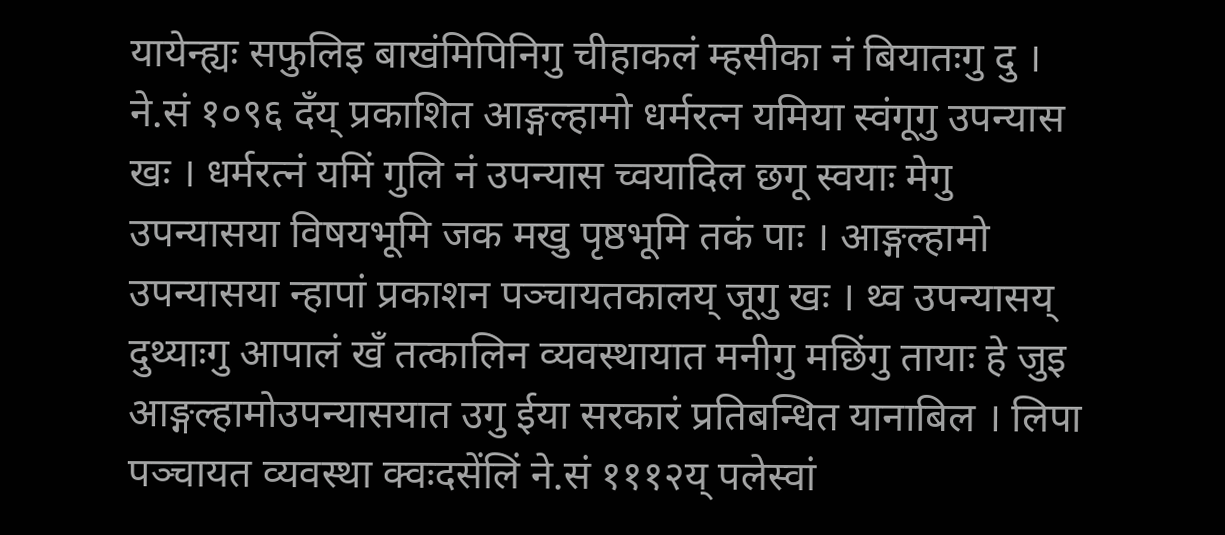यायेन्ह्यः सफुलिइ बाखंमिपिनिगु चीहाकलं म्हसीका नं बियातःगु दु ।
ने.सं १०९६ दँय् प्रकाशित आङ्गल्हामो धर्मरत्न यमिया स्वंगूगु उपन्यास खः । धर्मरत्नं यमिं गुलि नं उपन्यास च्वयादिल छगू स्वयाः मेगु उपन्यासया विषयभूमि जक मखु पृष्ठभूमि तकं पाः । आङ्गल्हामो उपन्यासया न्हापां प्रकाशन पञ्चायतकालय् जूगु खः । थ्व उपन्यासय् दुथ्याःगु आपालं खँ तत्कालिन व्यवस्थायात मनीगु मछिंगु तायाः हे जुइ आङ्गल्हामोउपन्यासयात उगु ईया सरकारं प्रतिबन्धित यानाबिल । लिपा पञ्चायत व्यवस्था क्वःदसेंलिं ने.सं १११२य् पलेस्वां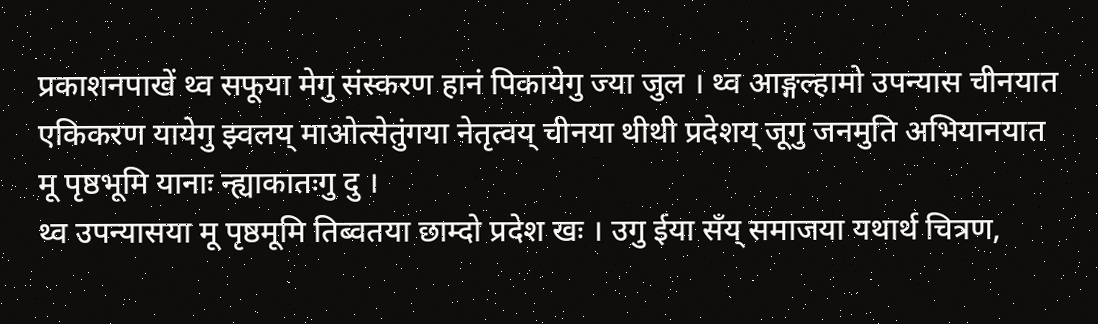प्रकाशनपाखें थ्व सफूया मेगु संस्करण हानं पिकायेगु ज्या जुल । थ्व आङ्गल्हामो उपन्यास चीनयात एकिकरण यायेगु झ्वलय् माओत्सेतुंगया नेतृत्वय् चीनया थीथी प्रदेशय् जूगु जनमुति अभियानयात मू पृष्ठभूमि यानाः न्ह्याकातःगु दु ।
थ्व उपन्यासया मू पृष्ठमूमि तिब्वतया छाम्दो प्रदेश खः । उगु ईया सँय् समाजया यथार्थ चित्रण,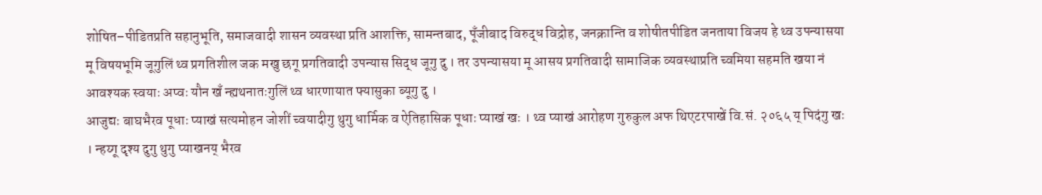शोषित–पीडितप्रति सहानुभूति, समाजवादी शासन व्यवस्था प्रति आशक्ति, सामन्तबाद, पूँजीबाद विरुद्ध विद्रोह, जनक्रान्ति व शोषीतपीडित जनताया विजय हे थ्व उपन्यासया मू विषयभूमि जूगुलिं थ्व प्रगतिशील जक मखु छगू प्रगतिवादी उपन्यास सिद्ध जूगु दु । तर उपन्यासया मू आसय प्रगतिवादी सामाजिक व्यवस्थाप्रति च्वमिया सहमति खया नं आवश्यक स्वयाः अप्वः यौन खँ न्ह्यथनातःगुलिं थ्व धारणायात फ्यासुका ब्यूगु दु ।
आजुद्यः बाघभैरव पूधाः प्याखं सत्यमोहन जोशीं च्वयादीगु थुगु धार्मिक व ऐतिहासिक पूधाः प्याखं खः । थ्व प्याखं आरोहण गुरुकुल अफ थिएटरपाखें वि.सं. २०६५ य् पिदंगु खः । न्हय्गू दृश्य दुगु थुगु प्याखनय् भैरव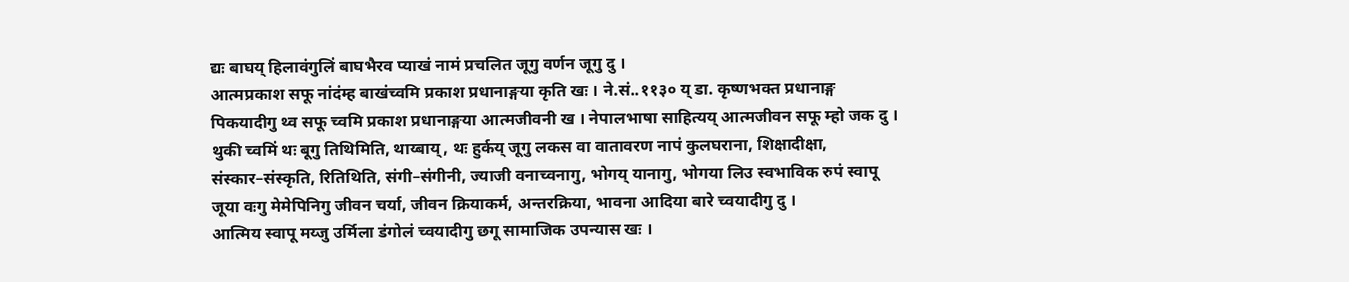द्यः बाघय् हिलावंगुलिं बाघभैरव प्याखं नामं प्रचलित जूगु वर्णन जूगु दु ।
आत्मप्रकाश सफू नांदंम्ह बाखंच्वमि प्रकाश प्रधानाङ्गया कृति खः । ने.सं..११३० य् डा. कृष्णभक्त प्रधानाङ्ग पिकयादीगु थ्व सफू च्वमि प्रकाश प्रधानाङ्गया आत्मजीवनी ख । नेपालभाषा साहित्यय् आत्मजीवन सफू म्हो जक दु । थुकी च्वमिं थः बूगु तिथिमिति, थाय्बाय्, थः हुर्कय् जूगु लकस वा वातावरण नापं कुलघराना, शिक्षादीक्षा, संस्कार–संस्कृति, रितिथिति, संगी–संगीनी, ज्याजी वनाच्वनागु, भोगय् यानागु, भोगया लिउ स्वभाविक रुपं स्वापू जूया वःगु मेमेपिनिगु जीवन चर्या, जीवन क्रियाकर्म, अन्तरक्रिया, भावना आदिया बारे च्वयादीगु दु ।
आत्मिय स्वापू मय्जु उर्मिला डंगोलं च्वयादीगु छगू सामाजिक उपन्यास खः ।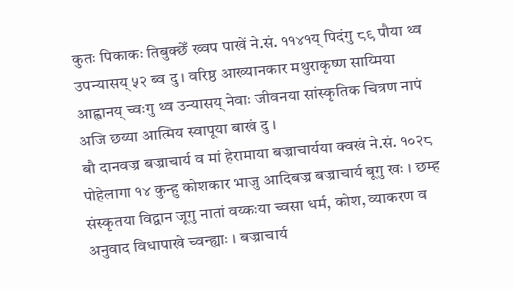कुतः पिकाकः तिबुक्छेँ ख्वप पाखें ने.सं. ११४१य् पिदंगु ८९ पौया थ्व उपन्यासय् ५२ ब्व दु । वरिष्ठ आख्यानकार मथुराकृष्ण साय्मिया आह्वानय् च्वःगु थ्व उन्यासय् नेवाः जीवनया सांस्कृतिक चित्रण नापं अजि छय्या आत्मिय स्वापूया बाखं दु ।
बौ दानवज्र बज्राचार्य व मां हेरामाया बज्राचार्यया क्वखं ने.सं. १०२८ पोहेलागा १४ कुन्हु कोशकार भाजु आदिबज्र बज्राचार्य बूगु खः । छम्ह संस्कृतया विद्वान जूगु नातां वय्कःया च्वसा धर्म, कोश, व्याकरण व अनुवाद विधापाखे च्वन्ह्याः । बज्राचार्य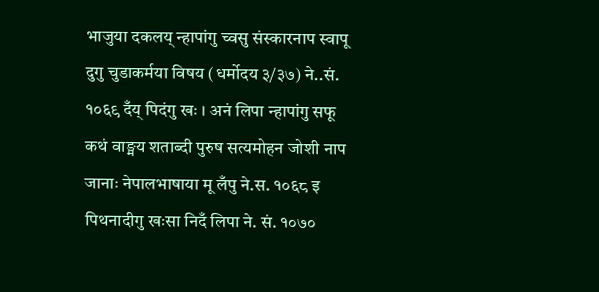भाजुया दकलय् न्हापांगु च्वसु संस्कारनाप स्वापू दुगु चुडाकर्मया विषय (धर्मोदय ३/३७) ने..सं. १०६९ दँय् पिदंगु खः । अनं लिपा न्हापांगु सफू कथं वाङ्मय शताब्दी पुरुष सत्यमोहन जोशी नाप जानाः नेपालभाषाया मू लँपु ने.स. १०६८ इ पिथनादीगु खःसा निदँ लिपा ने. सं. १०७०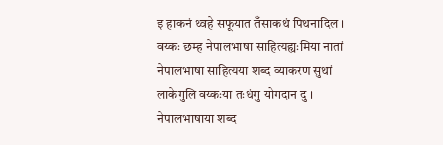इ हाकनं थ्वहे सफूयात तँसाकथं पिथनादिल ।
वय्कः छम्ह नेपालभाषा साहित्यह्यःमिया नातां नेपालभाषा साहित्यया शब्द व्याकरण सुथां लाकेगुलि वय्कःया तःधंगु योगदान दु । नेपालभाषाया शब्द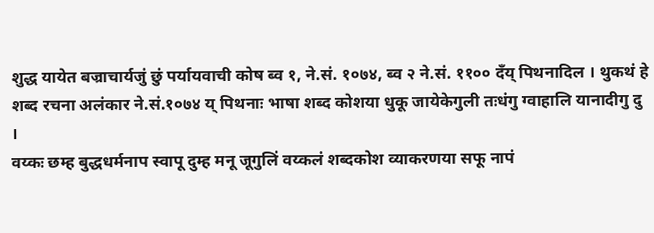शुद्ध यायेत बज्राचार्यजुं छुं पर्यायवाची कोष ब्व १, ने.सं. १०७४, ब्व २ ने.सं. ११०० दँय् पिथनादिल । थुकथं हे शब्द रचना अलंकार ने.सं.१०७४ य् पिथनाः भाषा शब्द कोशया धुकू जायेकेगुली तःधंगु ग्वाहालि यानादीगु दु ।
वय्कः छम्ह बुद्धधर्मनाप स्वापू दुम्ह मनू जूगुलिं वय्कलं शब्दकोश व्याकरणया सफू नापं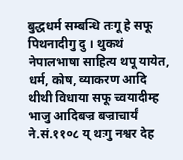बुद्धधर्म सम्बन्धि तःगू हे सफू पिथनादीगु दु । थुकथं नेपालभाषा साहित्य थपू यायेत, धर्म, कोष, व्याकरण आदि थीथी विधाया सफू च्वयादीम्ह भाजु आदिबज्र बज्राचार्यं ने.सं.११०८ य् थःगु नश्वर देह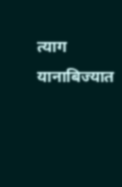त्याग यानाबिज्यात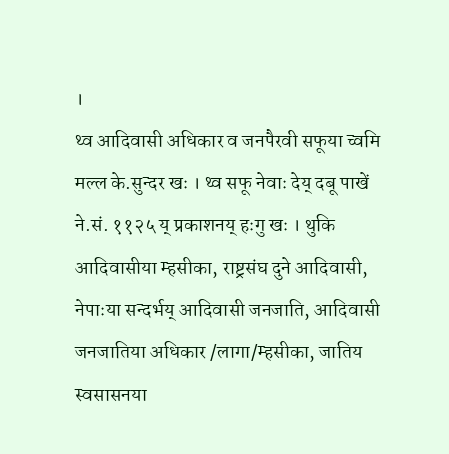।
थ्व आदिवासी अधिकार व जनपैरवी सफूया च्वमि मल्ल के.सुन्दर खः । थ्व सफू नेवाः देय् दबू पाखें ने.सं. ११२५ य् प्रकाशनय् हःगु खः । थुकि आदिवासीया म्हसीका, राष्ट्रसंघ दुने आदिवासी, नेपाःया सन्दर्भय् आदिवासी जनजाति, आदिवासी जनजातिया अधिकार /लागा/म्हसीका, जातिय स्वसासनया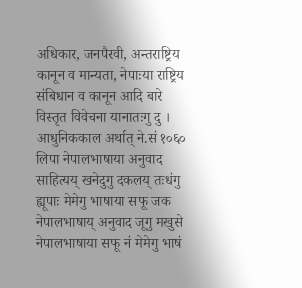अधिकार, जनपैरवी, अन्तराष्ट्रिय कानून व मान्यता, नेपाःया राष्ट्रिय संबिधान व कानून आदि बारे विस्तृत विवेचना यानातःगु दु ।
आधुनिककाल अर्थात् ने.सं १०६० लिपा नेपालभाषाया अनुवाद साहित्यय् खनेदुगु दकलय् तःधंगु ह्यूपाः मेमेगु भाषाया सफू जक नेपालभाषाय् अनुवाद जूगु मखुसे नेपालभाषाया सफू नं मेमेगु भाषं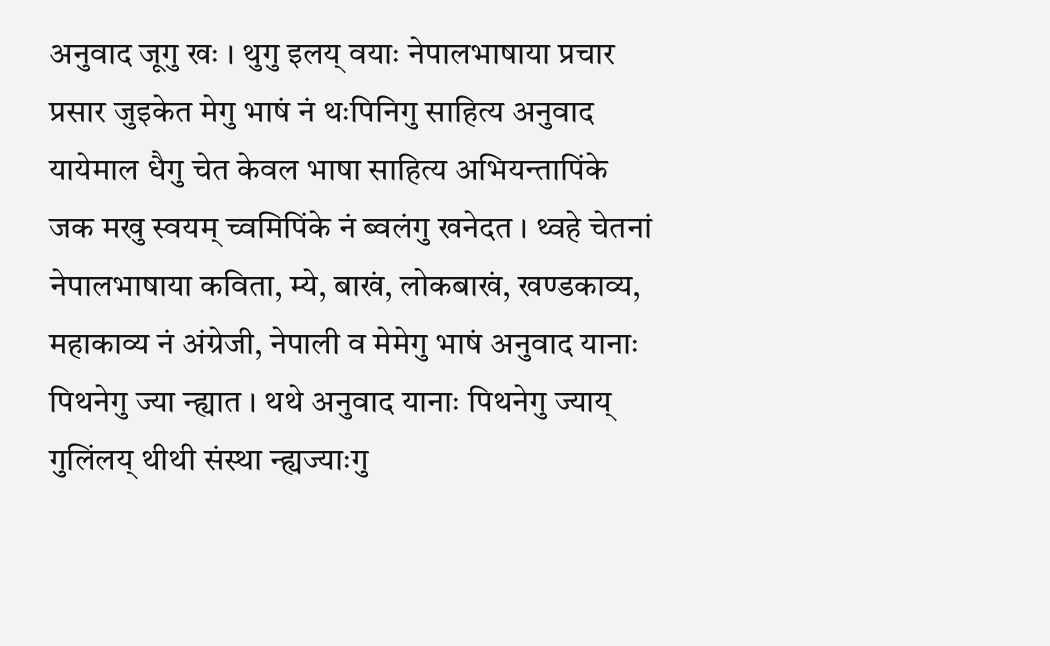अनुवाद जूगु खः । थुगु इलय् वयाः नेपालभाषाया प्रचार प्रसार जुइकेत मेगु भाषं नं थःपिनिगु साहित्य अनुवाद यायेमाल धैगु चेत केवल भाषा साहित्य अभियन्तापिंके जक मखु स्वयम् च्वमिपिंके नं ब्वलंगु खनेदत । थ्वहे चेतनां नेपालभाषाया कविता, म्ये, बाखं, लोकबाखं, खण्डकाव्य, महाकाव्य नं अंग्रेजी, नेपाली व मेमेगु भाषं अनुवाद यानाः पिथनेगु ज्या न्ह्यात । थथे अनुवाद यानाः पिथनेगु ज्याय् गुलिंलय् थीथी संस्था न्ह्यज्याःगु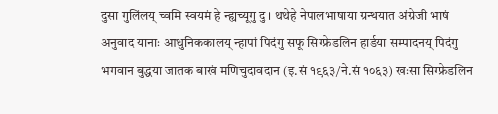दुसा गुलिंलय् च्वमि स्वयमं हे न्ह्यच्यूगु दु । थथेहे नेपालभाषाया ग्रन्थयात अंग्रेजी भाषं अनुवाद यानाः आधुनिककालय् न्हापां पिदंगु सफू सिग्फ्रेडलिन हार्डया सम्पादनय् पिदंगु भगवान बुद्धया जातक बाखं मणिचुदावदान (इ.सं १९६३/ने.सं १०६३) खःसा सिग्फ्रेडलिन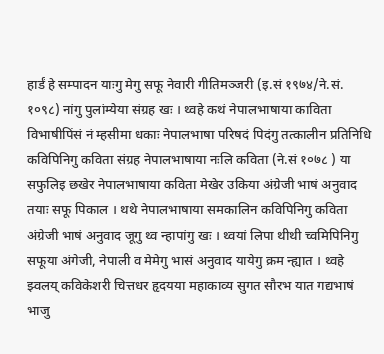हार्डं हे सम्पादन याःगु मेगु सफू नेवारी गीतिमञ्जरी (इ.सं १९७४/ने.सं. १०९८) नांगु पुलांम्येया संग्रह खः । थ्वहे कथं नेपालभाषाया काविता विभाषीपिंसं नं म्हसीमा धकाः नेपालभाषा परिषदं पिदंगु तत्कालीन प्रतिनिधि कविपिनिगु कविता संग्रह नेपालभाषाया नःलि कविता (ने.सं १०७८ ) या सफुलिइ छखेर नेपालभाषाया कविता मेखेर उकिया अंग्रेजी भाषं अनुवाद तयाः सफू पिकाल । थथे नेपालभाषाया समकालिन कविपिनिगु कविता अंग्रेजी भाषं अनुवाद जूगु थ्व न्हापांगु खः । थ्वयां लिपा थीथी च्वमिपिनिगु सफूया अंगेजी, नेपाली व मेमेगु भासं अनुवाद यायेगु क्रम न्ह्यात । थ्वहे झ्वलय् कविकेशरी चित्तधर हृदयया महाकाव्य सुगत सौरभ यात गद्यभाषं भाजु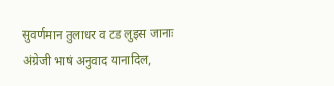सुवर्णमान तुलाधर व टड लुइस जानाः अंग्रेजी भाषं अनुवाद यानादिल,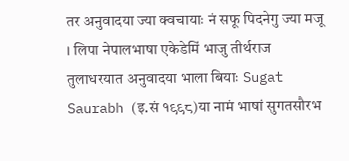तर अनुवादया ज्या क्वचायाः नं सफू पिदनेगु ज्या मजू । लिपा नेपालभाषा एकेडेमिं भाजु तीर्थराज तुलाधरयात अनुवादया भाला बियाः Sugat Saurabh (इ.सं १९९८)या नामं भाषां सुगतसौरभ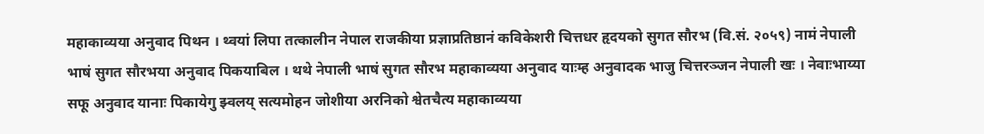महाकाव्यया अनुवाद पिथन । थ्वयां लिपा तत्कालीन नेपाल राजकीया प्रज्ञाप्रतिष्ठानं कविकेशरी चित्तधर हृदयको सुगत सौरभ (वि.सं. २०५९) नामं नेपाली भाषं सुगत सौरभया अनुवाद पिकयाबिल । थथे नेपाली भाषं सुगत सौरभ महाकाव्यया अनुवाद याःम्ह अनुवादक भाजु चित्तरञ्जन नेपाली खः । नेवाःभाय्या सफू अनुवाद यानाः पिकायेगु झ्वलय् सत्यमोहन जोशीया अरनिको श्वेतचैत्य महाकाव्यया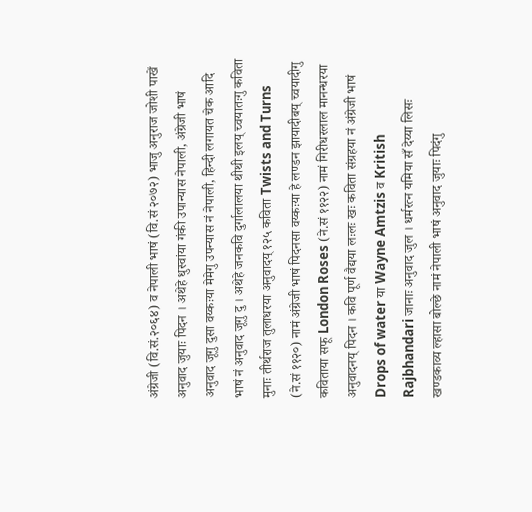अंग्रेजी (वि.सं.२०६४) व नेपाली भाषं (वि.सं २०७२) भाजु अनुराज जोशी पाखें अनुवाद जुयाः पिदन । अथेहे धुस्वांया गंकी उपान्यास नेपाली, अंग्रेजी भाषं अनुवाद जूगु दुसा वय्कःया मेमेगु उपन्यास नं नेपाली, हिन्दी लगायत चेक आदि भाषं नं अनुवाद जूगु दु । अथेहे जनकवि दुर्गालालया थीथी इलय् च्वयातःगु कविता मुनाः तीर्थराज तुलाधरया अनुवादय् १२५ कविता Twists and Turns (ने.सं ११२०) नामं अंग्रेजी भाषं पिदनसा वय्कःया हे लण्डन झायादीबय् च्वयादीगु कविताया सफू London Roses (ने.सं ११२२) नामं गिरीधरलाल मानन्धरया अनुवादनय् पिदन । कवि पूर्ण वैद्यया लःलः खः कविता संग्रहया नं अंग्रेजी भाषं Drops of water या Wayne Amtzis व Kritish Rajbhandari जानाः अनुवाद जुल । धर्मरत्न यमिया सँ देय्या लिसः खण्डकाव्य ल्हासा बोल्छे नामं नेपाली भाषं अनुवाद जुयाः पिदंगु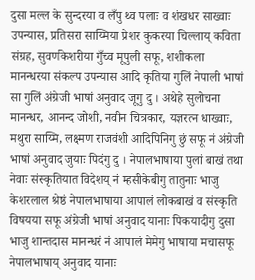दुसा मल्ल के सुन्दरया व लँपु थ्व पलाः व शंखधर साख्वाः उपन्यास, प्रतिसरा साय्मिया प्रेशर कुकरया चिल्लाय् कविता संग्रह, सुवर्णकेशरीया गुँच्व मूपुली सफू, शशीकला मानन्धरया संकल्प उपन्यास आदि कृतिया गुलिं नेपाली भाषां सा गुलिं अंग्रेजी भाषां अनुवाद जूगु दु । अथेहे सुलोचना मानन्धर, आनन्द जोशी, नवीन चित्रकार, यज्ञरत्न धाख्वाः, मथुरा साय्मि, लक्ष्मण राजवंशी आदिपिनिगु छुं सफू नं अंग्रेजी भाषां अनुवाद जुयाः पिदंगु दु । नेपालभाषाया पुलां बाखं तथा नेवाः संस्कृतियात विदेशय् नं म्हसीकेबीगु तातुनाः भाजु केशरलाल श्रेष्ठं नेपालभाषाया आपालं लोकबाखं व संस्कृति विषयया सफू अंग्रेजी भाषां अनुवाद यानाः पिकयादीगु दुसा भाजु शान्तदास मानन्धरं नं आपालं मेमेगु भाषाया मचासफू नेपालभाषाय् अनुवाद यानाः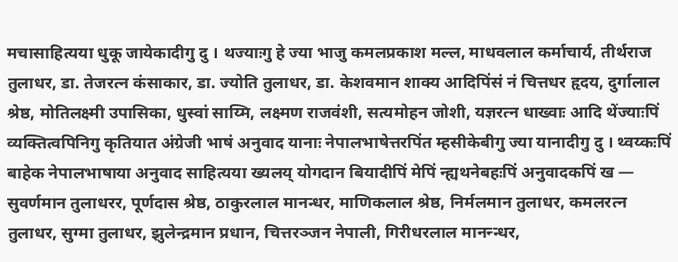मचासाहित्यया धुकू जायेकादीगु दु । थज्याःगु हे ज्या भाजु कमलप्रकाश मल्ल, माधवलाल कर्माचार्य, तीर्थराज तुलाधर, डा. तेजरत्न कंसाकार, डा. ज्योति तुलाधर, डा. केशवमान शाक्य आदिपिंसं नं चित्तधर हृदय, दुर्गालाल श्रेष्ठ, मोतिलक्ष्मी उपासिका, धुस्वां साय्मि, लक्ष्मण राजवंशी, सत्यमोहन जोशी, यज्ञरत्न धाख्वाः आदि थेंज्याःपिं व्यक्तित्वपिनिगु कृतियात अंग्रेजी भाषं अनुवाद यानाः नेपालभाषेत्तरपिंत म्हसीकेबीगु ज्या यानादीगु दु । थ्वय्कःपिं बाहेक नेपालभाषाया अनुवाद साहित्यया ख्यलय् योगदान बियादीपिं मेपिं न्ह्यथनेबहःपिं अनुवादकपिं ख — सुवर्णमान तुलाधरर, पूर्णदास श्रेष्ठ, ठाकुरलाल मानन्धर, माणिकलाल श्रेष्ठ, निर्मलमान तुलाधर, कमलरत्न तुलाधर, सुग्मा तुलाधर, झुलेन्द्रमान प्रधान, चित्तरञ्जन नेपाली, गिरीधरलाल मानन्न्धर,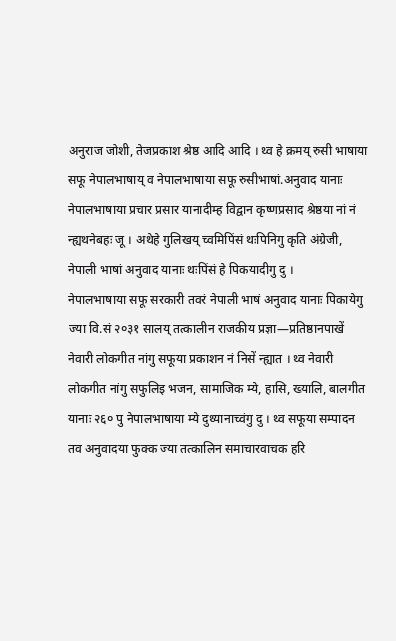अनुराज जोशी, तेजप्रकाश श्रेष्ठ आदि आदि । थ्व हे क्रमय् रुसी भाषाया सफू नेपालभाषाय् व नेपालभाषाया सफू रुसीभाषां.अनुवाद यानाः नेपालभाषाया प्रचार प्रसार यानादीम्ह विद्वान कृष्णप्रसाद श्रेष्ठया नां नं न्ह्यथनेबहः जू । अथेहे गुलिखय् च्वमिपिंसं थःपिनिगु कृति अंग्रेजी, नेपाली भाषां अनुवाद यानाः थःपिंसं हे पिकयादीगु दु ।
नेपालभाषाया सफू सरकारी तवरं नेपाली भाषं अनुवाद यानाः पिकायेगु ज्या वि.सं २०३१ सालय् तत्कालीन राजकीय प्रज्ञा—प्रतिष्ठानपाखें नेवारी लोकगीत नांगु सफूया प्रकाशन नं निसें न्ह्यात । थ्व नेवारी लोकगीत नांगु सफुलिइ भजन, सामाजिक म्ये, हासि, ख्यालि, बालगीत यानाः २६० पु नेपालभाषाया म्ये दुथ्यानाच्वंगु दु । थ्व सफूया सम्पादन तव अनुवादया फुक्क ज्या तत्कालिन समाचारवाचक हरि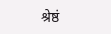श्रेष्ठं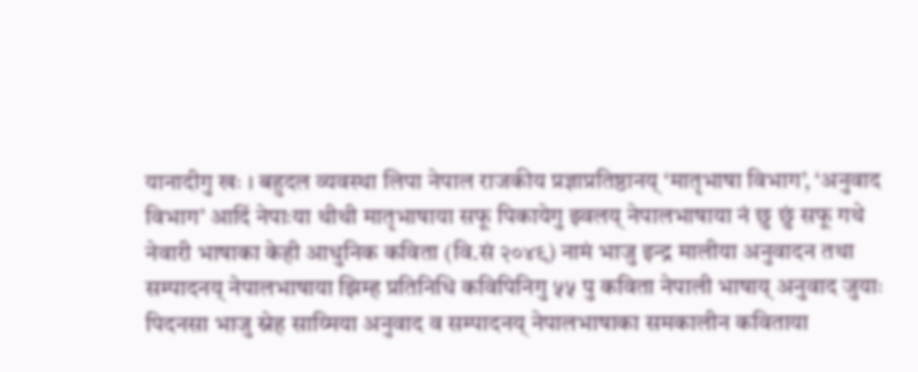यानादीगु खः । बहुदल व्यवस्था लिपा नेपाल राजकीय प्रज्ञाप्रतिष्ठानय् ‘मातृभाषा विभाग’, ‘अनुवाद विभाग’ आदिं नेपाःया थीथी मातृभाषाया सफू पिकायेगु झ्वलय् नेपालभाषाया नं छु छुं सफू गथे नेवारी भाषाका केही आधुनिक कविता (वि.सं २०४९) नामं भाजु इन्द्र मालीया अनुवादन तथा सम्पादनय् नेपालभाषाया झिम्ह प्रतिनिधि कविपिनिगु ५५ पु कविता नेपाली भाषाय् अनुवाद जुयाः पिदनसा भाजु स्नेह साय्मिया अनुवाद व सम्पादनय् नेपालभाषाका समकालीन कविताया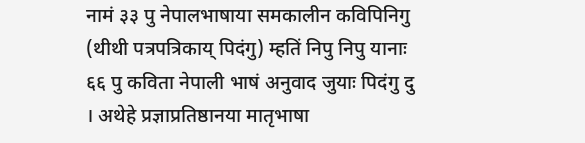नामं ३३ पु नेपालभाषाया समकालीन कविपिनिगु (थीथी पत्रपत्रिकाय् पिदंगु) म्हतिं निपु निपु यानाः ६६ पु कविता नेपाली भाषं अनुवाद जुयाः पिदंगु दु । अथेहे प्रज्ञाप्रतिष्ठानया मातृभाषा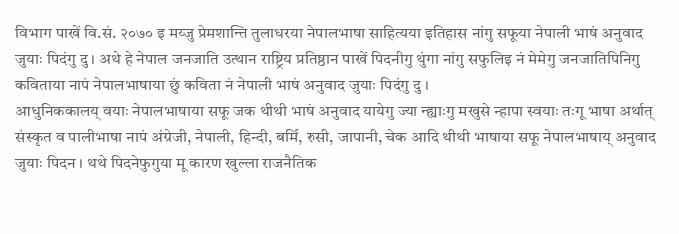विभाग पाखें वि.सं. २०७० इ मय्जु प्रेमशान्ति तुलाधरया नेपालभाषा साहित्यया इतिहास नांगु सफूया नेपाली भाषं अनुवाद जुयाः पिदंगु दु । अथे हे नेपाल जनजाति उत्थान राष्ट्रिय प्रतिष्ठान पाखें पिदनीगु थुंगा नांगु सफुलिइ नं मेमेगु जनजातिपिनिगु कविताया नापं नेपालभाषाया छुं कविता नं नेपाली भाषं अनुवाद जुयाः पिदंगु दु ।
आधुनिककालय् वयाः नेपालभाषाया सफू जक थीथी भाषं अनुवाद यायेगु ज्या न्ह्याःगु मखुसे न्हापा स्वयाः तःगू भाषा अर्थात् संस्कृत व पालीभाषा नापं अंग्रेजी, नेपाली, हिन्दी, बर्मि, रुसी, जापानी, चेक आदि थीथी भाषाया सफू नेपालभाषाय् अनुवाद जुयाः पिदन । थथे पिदनेफुगुया मू कारण खुल्ला राजनैतिक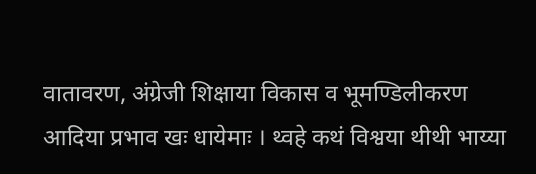वातावरण, अंग्रेजी शिक्षाया विकास व भूमण्डिलीकरण आदिया प्रभाव खः धायेमाः । थ्वहे कथं विश्वया थीथी भाय्या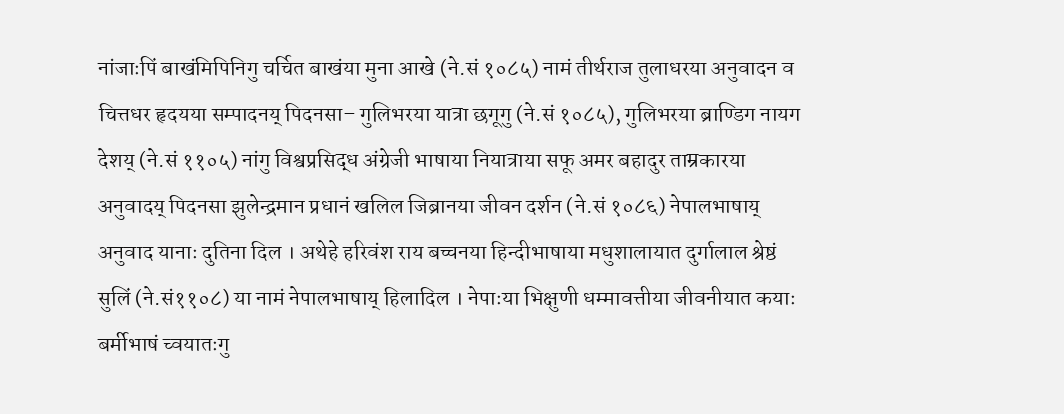नांजाःपिं बाखंमिपिनिगु चर्चित बाखंया मुना आखे (ने.सं १०८५) नामं तीर्थराज तुलाधरया अनुवादन व चित्तधर हृदयया सम्पादनय् पिदनसा– गुलिभरया यात्रा छगूगु (ने.सं १०८५), गुलिभरया ब्राण्डिग नायग देशय् (ने.सं ११०५) नांगु विश्वप्रसिद्ध अंग्रेजी भाषाया नियात्राया सफू अमर बहादुर ताम्रकारया अनुवादय् पिदनसा झुलेन्द्रमान प्रधानं खलिल जिब्रानया जीवन दर्शन (ने.सं १०८६) नेपालभाषाय् अनुवाद यानाः दुतिना दिल । अथेहे हरिवंश राय बच्चनया हिन्दीभाषाया मधुशालायात दुर्गालाल श्रेष्ठं सुलिं (ने.सं११०८) या नामं नेपालभाषाय् हिलादिल । नेपाःया भिक्षुणी धम्मावत्तीया जीवनीयात कयाः बर्मीभाषं च्वयातःगु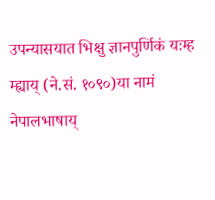उपन्यासयात भिक्षु ज्ञानपुर्णिकं यःम्ह म्ह्याय् (ने.सं. १०९०)या नामं नेपालभाषाय्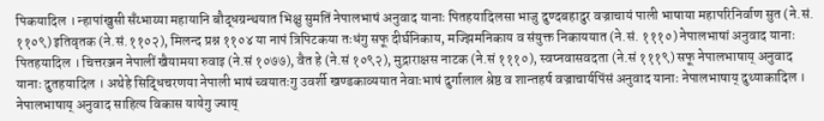पिकयादिल । न्हापांखुसी सँय्भाय्या महायानि बौद्धग्रन्थयात भिक्षु सुमतिं नेपालभाषं अनुवाद यानाः पितहयादिलसा भाजु दुण्दबहादुर वज्राचायं पाली भाषाया महापरिनिर्वाण सुत (ने.सं. ११०९) इतिवृतक (ने.सं.११०२), मिलन्द प्रश्न ११०४ या नापं त्रिपिटकया तःधंगु सफू दीर्घनिकाय, मज्झिमनिकाय व संयुक्त निकाययात (ने.सं. १११०) नेपालभाषां अनुवाद यानाः पितहयादिल । चित्तरञ्जन नेपालीं खैयामया रुवाइ (ने.सं १०७७), वैत हे (ने.सं १०९२), मुद्राराक्षस नाटक (ने.सं १११०), स्वप्नवासवदता (ने.सं १११९) सफू नेपालभाषाय् अनुवाद यानाः दुतहयादिल । अथेहे सिद्धिचरणया नेपाली भाषं च्वयातःगु उवर्शी खण्डकाव्ययात नेवाःभाषं दुर्गालाल श्रेष्ठ व शान्तहर्ष वज्राचार्यपिंसं अनुवाद यानाः नेपालभाषाय् दुथ्याकादिल ।
नेपालभाषाय् अनुवाद साहित्य विकास यायेगु ज्याय्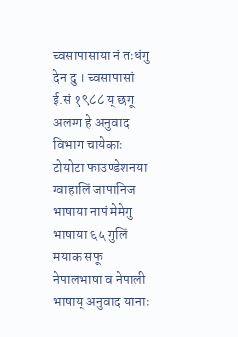च्वसापासाया नं तःधंगु देन दु । च्वसापासां ई.सं १९८८ य् छगू अलग्ग हे अनुवाद विभाग चायेकाः टोयोटा फाउण्डेशनया ग्वाहालिं जापानिज भाषाया नापं मेमेगु भाषाया ६५ गुलिं मयाक सफू नेपालभाषा व नेपाली भाषाय् अनुवाद यानाः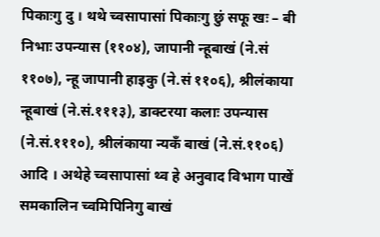पिकाःगु दु । थथे च्वसापासां पिकाःगु छुं सफू खः – बी निभाः उपन्यास (११०४), जापानी न्हूबाखं (ने.सं ११०७), न्हू जापानी हाइकु (ने.सं ११०६), श्रीलंकाया न्हूबाखं (ने.सं.१११३), डाक्टरया कलाः उपन्यास (ने.सं.१११०), श्रीलंकाया न्यकँ बाखं (ने.सं.११०६) आदि । अथेहे च्वसापासां थ्व हे अनुवाद विभाग पाखें समकालिन च्वमिपिनिगु बाखं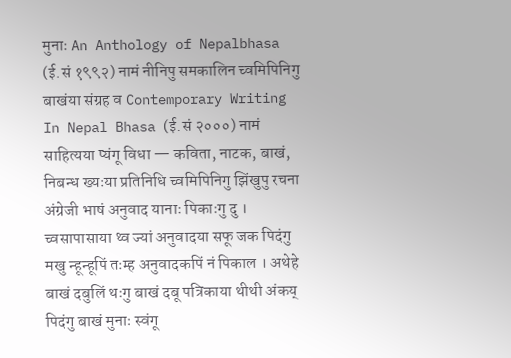मुनाः An Anthology of Nepalbhasa (ई.सं १९९२) नामं नीनिपु समकालिन च्वमिपिनिगु बाखंया संग्रह व Contemporary Writing In Nepal Bhasa (ई.सं २०००) नामं साहित्यया प्यंगू विधा — कविता, नाटक, बाखं, निबन्ध ख्यःया प्रतिनिधि च्वमिपिनिगु झिंखुपु रचना अंग्रेजी भाषं अनुवाद यानाः पिकाःगु दु । च्वसापासाया थ्व ज्यां अनुवादया सफू जक पिदंगु मखु न्हून्हूपिं तःम्ह अनुवादकपिं नं पिकाल । अथेहे बाखं दबुलिं थःगु बाखं दबू पत्रिकाया थीथी अंकय् पिदंगु बाखं मुनाः स्वंगू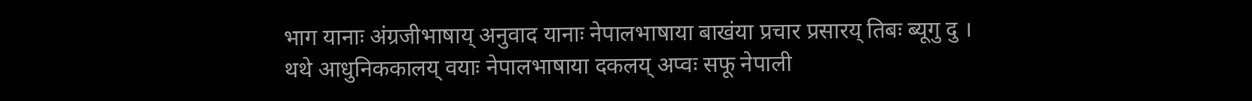भाग यानाः अंग्रजीभाषाय् अनुवाद यानाः नेपालभाषाया बाखंया प्रचार प्रसारय् तिबः ब्यूगु दु ।
थथे आधुनिककालय् वयाः नेपालभाषाया दकलय् अप्वः सफू नेपाली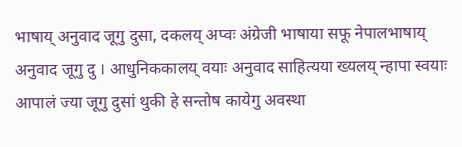भाषाय् अनुवाद जूगु दुसा, दकलय् अप्वः अंग्रेजी भाषाया सफू नेपालभाषाय् अनुवाद जूगु दु । आधुनिककालय् वयाः अनुवाद साहित्यया ख्यलय् न्हापा स्वयाः आपालं ज्या जूगु दुसां थुकी हे सन्तोष कायेगु अवस्था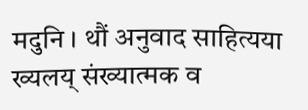मदुनि । थौं अनुवाद साहित्यया ख्यलय् संख्यात्मक व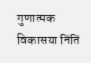गुणात्मक विकासया निंतिं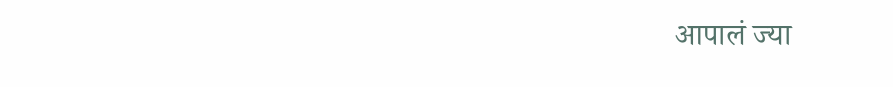आपालं ज्या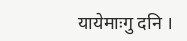यायेमाःगु दनि ।